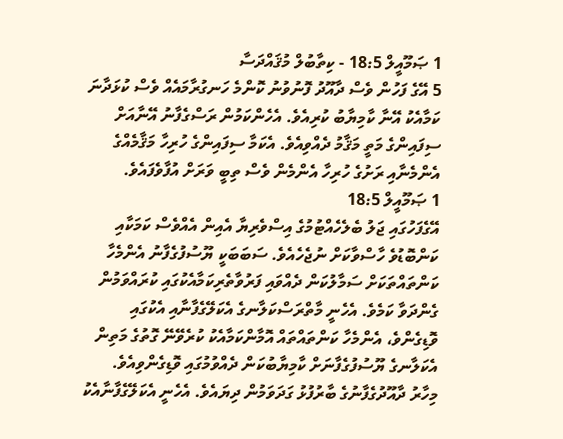1 ޞަމޫއީލް 18:5 - ކިތާބުލް މުޤައްދަސާ
5 އޭގެ ފަހުން ވެސް ދާއޫދު ފޮނުވުނު ކޮންމެ ހަނގުރާމައެއް ވެސް ކުޅަދާނަ ކަމާއެކު އޭނާ ކާމިޔާބު ކުރިއެވެ. އެހެންކަމުން ރަސްގެފާނު އޭނާއަށް ސިފައިންގެ މަތީ މަޤާމު ދެއްވިއެވެ. އެކަމާ ސިފައިންގެ ހުރިހާ މަޤާމެއްގެ އެންމެނާއި ރަށުގެ ހުރިހާ އެންމެން ވެސް ތިބީ ވަރަށް އުފާވެފައެވެ.
1 ޞަމޫއީލް 18:5
އޭގެފަހުގައި ޖަލު ބެލެހެއްޓުމުގެ އިސްވެރިޔާ އެއިން އެއްވެސް ކަމަކާއި ކަންބޮޑުވެ ހާސްވާކަށް ނުޖެހެއެވެ. ސަބަބަކީ ޔޫސުފުގެފާނު އެންމެހާ ކަންތައްތަކަށް ސަމާލުކަން ދެއްވައި ފަރުވާތެރިކަމާއެކުގައި ކުރައްވަމުން ގެންދަވާ ކަމެވެ. އެހެނީ މާތްރަސްކަލާނގެ އެކަލޭގެފާނާއި އެކުގައި ވޮޑިގެންވެ، އެންމެހާ ކަންތައްތައް އޮމާންކަމާއެކު ކުރެވޭނޭ ގޮތުގެ މަތިން އެކަލާނގެ ޔޫސުފުގެފާނަށް ކާމިޔާބުކަން ދެއްވުމުގައި ވޮޑިގެންވިއެވެ.
މިހާރު ދާއޫދުގެފާނުގެ ބާރުފުޅު ގަދަވަމުން ދިޔައެވެ. އެހެނީ އެކަލޭގެފާނާއެކު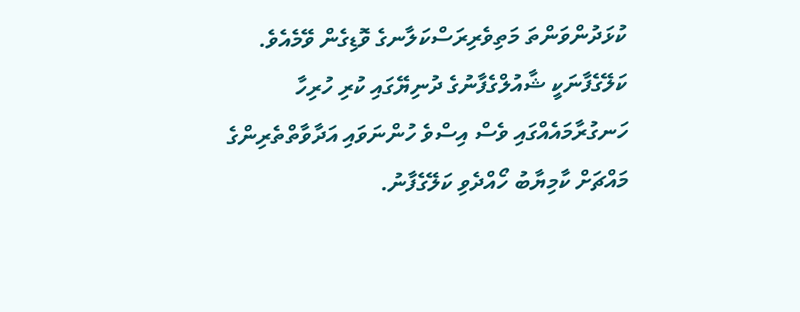ކުޅަދުންވަންތަ މަތިވެރިރަސްކަލާނގެ ވޮޑިގެން ވޭމެއެވެ.
ކަލޭގެފާނަކީ ޝާއުލްގެފާނުގެ ދުނިޔޭގައި ކުރި ހުރިހާ ހަނގުރާމައެއްގައި ވެސް އިސްވެ ހުންނަވައި އަދާވާތްތެރިންގެ މައްޗަށް ކާމިޔާބު ހޯއްދެވި ކަލޭގެފާނު.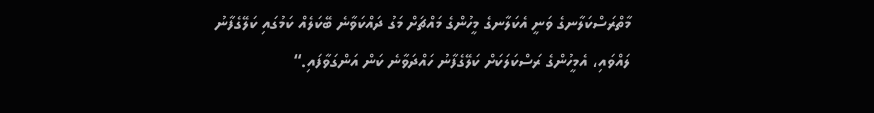މާތްރަސްކަލާނގެ ވަނީ އެކަލާނގެ މީހުންގެ މައްޗަށް މަގު ދައްކަވާނެ ބޭކަލެއް ކަމުގައި ކަލޭގެފާނު ލައްވައި، އެމީހުންގެ ރަސްކަލަކަށް ކަލޭގެފާނު ހައްދަވާނެ ކަން އަންގަވާފައި.“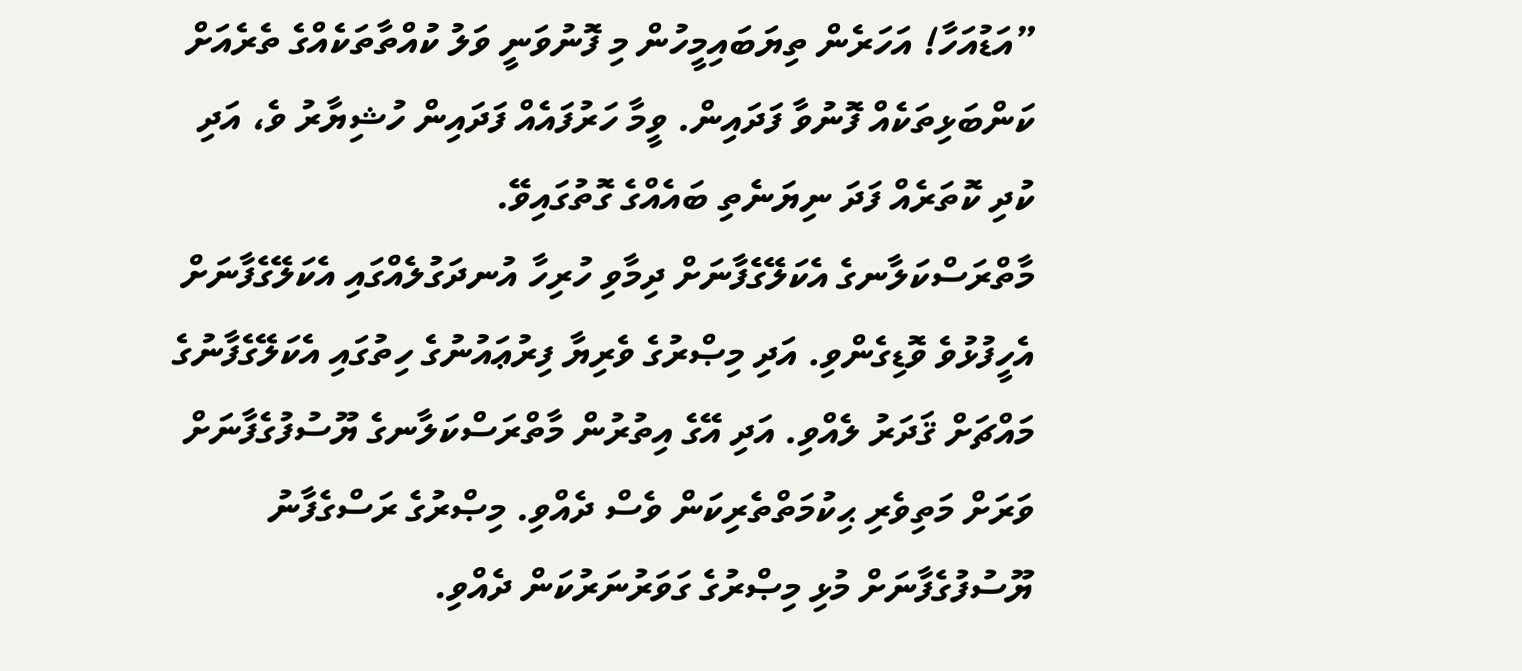”އަޑުއަހާ! އަހަރެން ތިޔަބައިމީހުން މި ފޮނުވަނީ ވަލު ކުއްތާތަކެއްގެ ތެރެއަށް ކަންބަޅިތަކެއް ފޮނުވާ ފަދައިން. ވީމާ ހަރުފައެއް ފަދައިން ހުޝިޔާރު ވެ، އަދި ކުދި ކޮތަރެއް ފަދަ ނިޔަނެތި ބައެއްގެ ގޮތުގައިވޭ.
މާތްރަސްކަލާނގެ އެކަލޭގެފާނަށް ދިމާވި ހުރިހާ އުނދަގުލެއްގައި އެކަލޭގެފާނަށް އެހީފުޅުވެ ވޮޑިގެންވި. އަދި މިޞްރުގެ ވެރިޔާ ފިރުޢައުނުގެ ހިތުގައި އެކަލޭގެފާނުގެ މައްޗަށް ޤަދަރު ލެއްވި. އަދި އޭގެ އިތުރުން މާތްރަސްކަލާނގެ ޔޫސުފުގެފާނަށް ވަރަށް މަތިވެރި ޙިކުމަތްތެރިކަން ވެސް ދެއްވި. މިޞްރުގެ ރަސްގެފާނު ޔޫސުފުގެފާނަށް މުޅި މިޞްރުގެ ގަވަރުނަރުކަން ދެއްވި.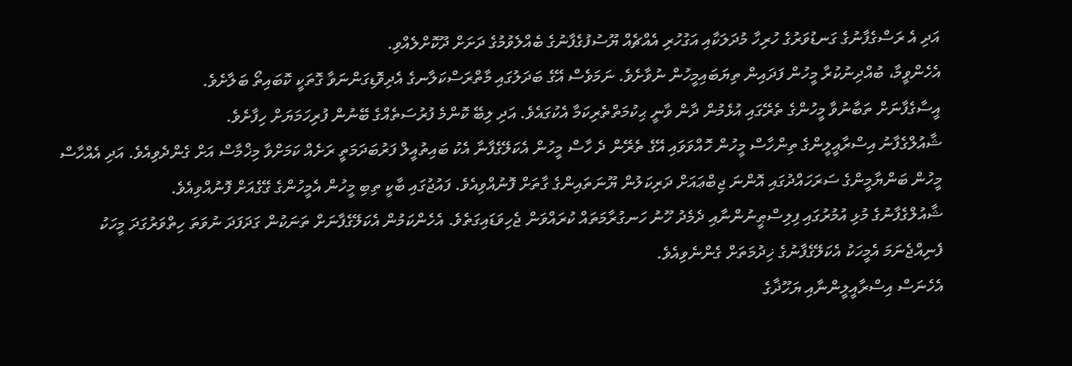އަދި އެ ރަސްގެފާނުގެ ގަނޑުވަރުގެ ހުރިހާ މުދަލަކާއި އަގުހުރި އެއްޗެއް ޔޫސުފުގެފާނުގެ ބެއްލެވުމުގެ ދަށަށް ދޫކޮށްލެއްވި.
އެހެންވީމާ، ބުއްދިނުކުރާ މީހުން ފަދައިން ތިޔަބައިމީހުން ނުވާށެވެ. ނަމަވެސް އޭގެ ބަދަލުގައި މާތްރަސްކަލާނގެ އެދިވޮޑިގަންނަވާ ގޮތަކީ ކޮބައިތޯ ބަލާށެވެ.
އީސާގެފާނަށް ތަބާނުވާ މީހުންގެ ތެރޭގައި އުޅެމުން ދާން ވާނީ ޙިކުމަތްތެރިކަމާ އެކުގައެވެ. އަދި ލިބޭ ކޮންމެ ފުރުސަތެއްގެ ބޭނުން ފުރިހަމަޔަށް ހިފާށެވެ.
ޝާއުލްގެފާނު އިސްރާއީލީންގެ ތިންހާސް މީހުން ހޮއްވަވައި އޭގެ ތެރޭން ދެ ހާސް މީހުން އެކަލޭގެފާނާ އެކު ބައިތުއީލް ފަރުބަދަމަތީ ރަށެއް ކަމަށްވާ މިޚްމާސް އަށް ގެންދެވިއެވެ. އަދި އެއްހާސް މީހުން ބަންޔާމީންގެ ސަރަހައްދުގައި އޮންނަ ޖިބްޢައަށް ދަރިކަލުން ޔޫނަތައިންގެ ގާތަށް ފޮނުއްވިއެވެ. ފައުޖުގައި ބާކީ ތިބި މީހުން އެމީހުންގެ ގޭގެއަށް ފޮނުއްވިއެވެ.
ޝާއުލްގެފާނުގެ މުޅި އުމުރުގައި ފިލިސްޠީނުންނާއި ދެމެދު ހޫނު ހަނގުރާމަތައް ކުރައްވަން ޖެހިވަޑައިގަތެވެ. އެހެންކަމުން އެކަލޭގެފާނަށް ތަނަކުން ގަދަފަދަ ނުވަތަ ހިތްވަރުގަދަ މީހަކު ފެނިއްޖެނަމަ އެމީހަކު އެކަލޭގެފާނުގެ ޚިދުމަތަށް ގެންނެވިއެވެ.
އެހެނަސް އިސްރާއީލީންނާއި ޔަހޫޛާގެ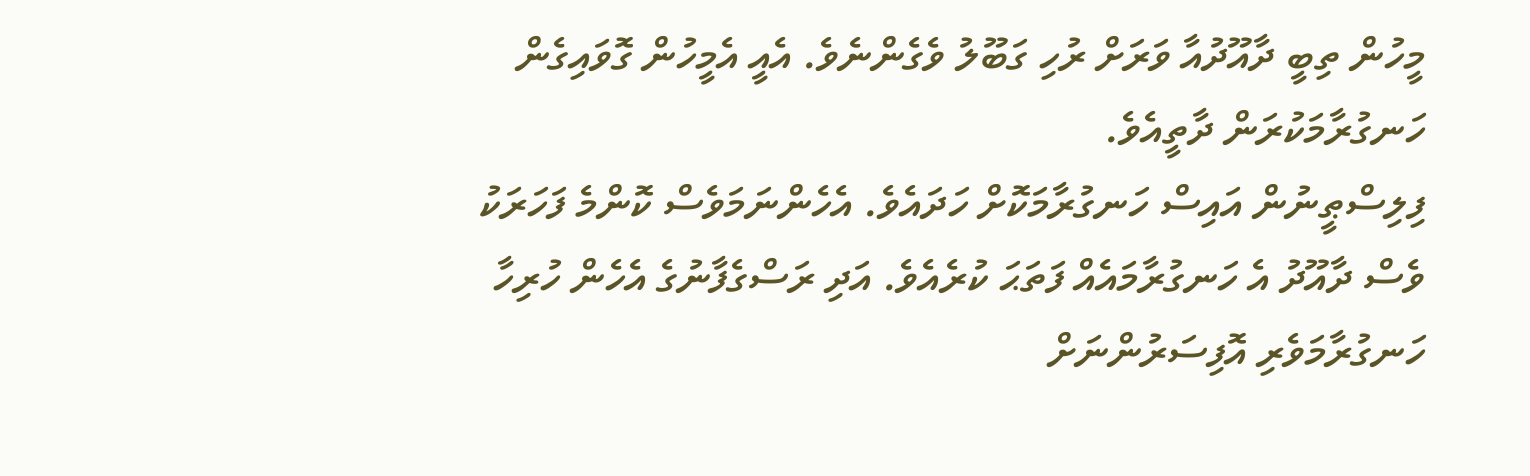މީހުން ތިބީ ދާއޫދުއާ ވަރަށް ރުހި ގަބޫލު ވެގެންނެވެ. އެއީ އެމީހުން ގޮވައިގެން ހަނގުރާމަކުރަން ދާތީއެވެ.
ފިލިސްޠީނުން އައިސް ހަނގުރާމަކޮށް ހަދައެވެ. އެހެންނަމަވެސް ކޮންމެ ފަހަރަކު ވެސް ދާއޫދު އެ ހަނގުރާމައެއް ފަތަޙަ ކުރެއެވެ. އަދި ރަސްގެފާނުގެ އެހެން ހުރިހާ ހަނގުރާމަވެރި އޮފިސަރުންނަށް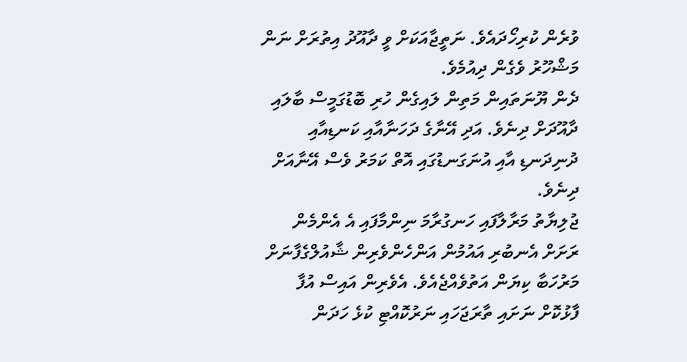ވުރެން ކުރިހޯދައެވެ. ނަތީޖާއަކަށް ވީ ދާއޫދު އިތުރަށް ނަން މަޝްހޫރު ވެގެން ދިއުމެވެ.
ދެން ޔޫނަތައިން މަތިން ލައިގެން ހުރި ބޮޑުގަމީސް ބާލައި ދާއޫދަށް ދިނެވެ. އަދި އޭނާގެ ދަހަނާއާއި ކަނޑިއާއި ދުނިދަނޑި އާއި އުނަގަނޑުގައި އޮތް ކަމަރު ވެސް އޭނާއަށް ދިނެވެ.
ޖުލިޔާތު މަރާލާފައި ހަނގުރާމަ ނިންމާފައި އެ އެންމެން ރަށަށް އެނބުރި އައުމުން އަންހެންވެރިން ޝާއުލްގެފާނަށް މަރުހަބާ ކިޔަން އަތުވެއްޖެއެވެ. އެވެރިން އައިސް އުފާ ފާޅުކޮށް ނަށައި ތާރަޖަހައި ނަރުކޮއްޓި ކުޅެ ހަދަން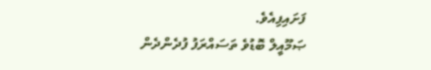ފަށައިފިއެވެ.
ޞަމޫއީލް ބޮޑުވެ ތަސައްރަފު ފުދެންދެން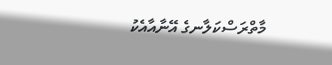މާތްރަސްކަލާނގެ އޭނާއާއެކު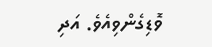ވޮޑިގެންވިއެވެ. އަދި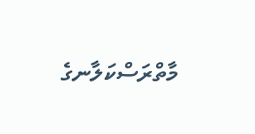މާތްރަސްކަލާނގެ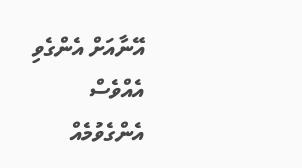އޭނާއަށް އެންގެވި އެއްވެސް އެންގެވުމެއް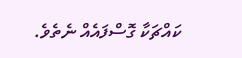ކައްޗަކާ ގޮސްފައެއް ނެތެވެ.